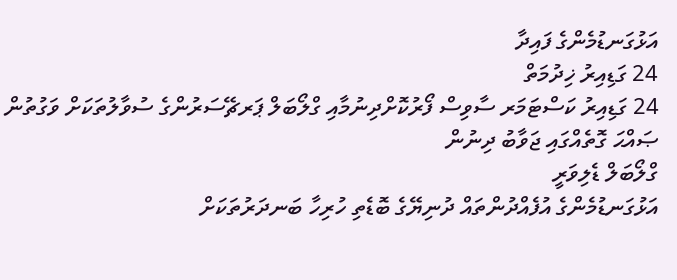އަޅުގަނޑުމެންގެ ފައިދާ
24 ގަޑިއިރު ޚިދުމަތް
24 ގަޑިއިރު ކަސްޓަމަރ ސާވިސް ފޯރުކޮށްދިނުމާއި ގްލޯބަލް ޕަރޗޭސަރުންގެ ސުވާލުތަކަށް ވަގުތުން ޞައްޙަ ގޮތެއްގައި ޖަވާބު ދިނުން
ގްލޯބަލް ޑެލިވަރީ
އަޅުގަނޑުމެންގެ އުފެއްދުންތައް ދުނިޔޭގެ ބޮޑެތި ހުރިހާ ބަނދަރުތަކަށް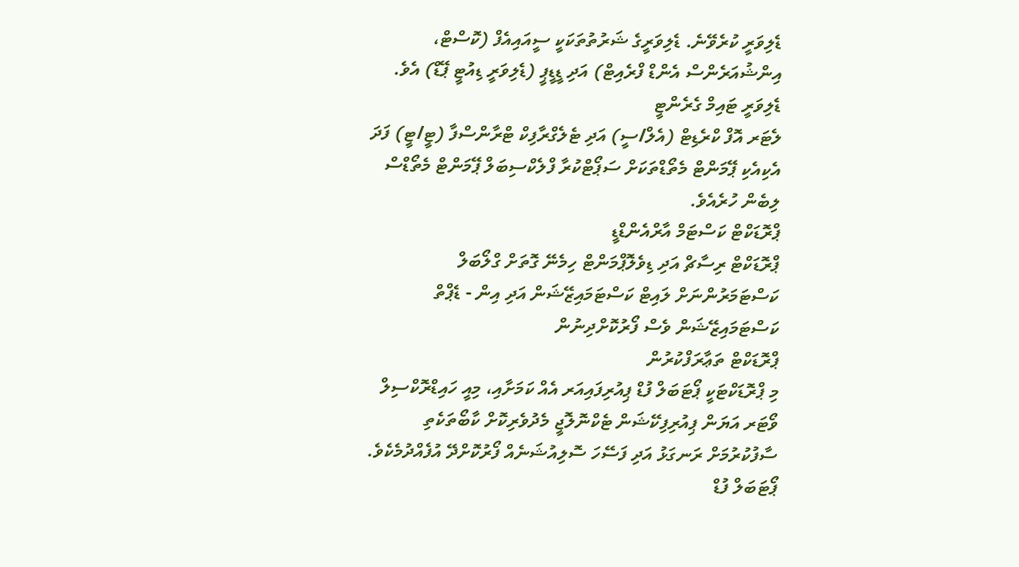ޑެލިވަރީ ކުރެވޭނެ. ޑެލިވަރީގެ ޝަރުތުތަކަކީ ސީއައިއެފް (ކޮސްޓް، އިންޝުއަރެންސް އެންޑް ފްރެއިޓް) އަދި ޑީޑީޕީ (ޑެލިވަރީ ޑިއުޓީ ޕޭޑް) އެވެ.
ޑެލިވަރީ ޓައިމް ގެރެންޓީ
ލެޓަރ އޮފް ކްރެޑިޓް (އެލް/ސީ) އަދި ޓެލެގްރާފިކް ޓްރާންސްފާ (ޓީ/ޓީ) ފަދަ އެކިއެކި ޕޭމަންޓް މެތޯޑްތަކަށް ސަޕޯޓްކުރާ ފްލެކްސިބަލް ޕޭމަންޓް މެތޯޑްސް ލިބެން ހުރެއެވެ.
ޕްރޮޑަކްޓް ކަސްޓަމް އާރްއެންޑްޑީ
ޕްރޮޑަކްޓް ރިސާޗް އަދި ޑިވެލޮޕްމަންޓް ހިމެނޭ ގޮތަށް ގްލޯބަލް ކަސްޓަމަރުންނަށް ލައިޓް ކަސްޓަމައިޒޭޝަން އަދި އިން - ޑެޕްތް ކަސްޓަމައިޒޭޝަން ވެސް ފޯރުކޮށްދިނުން
ޕްރޮޑަކްޓް ތަޢާރަފްކުރުން
މި ޕްރޮޑަކްޓަކީ ޕޯޓަބަލް ފުޑް ޕިއުރިފައިއަރ އެއް ކަމަށާއި، މިއީ ހައިޑްރޮކްސިލް ވޯޓަރ އަޔަން ޕިއުރިފިކޭޝަން ޓެކްނޮލޮޖީ މެދުވެރިކޮށް ކާބޯތަކެތި ސާފުކުރުމަށް ރަނގަޅު އަދި ފަސޭހަ ސޮލިއުޝަނެއް ފޯރުކޮށްދޭ އުފެއްދުމެކެވެ.
ޕޯޓަބަލް ފުޑް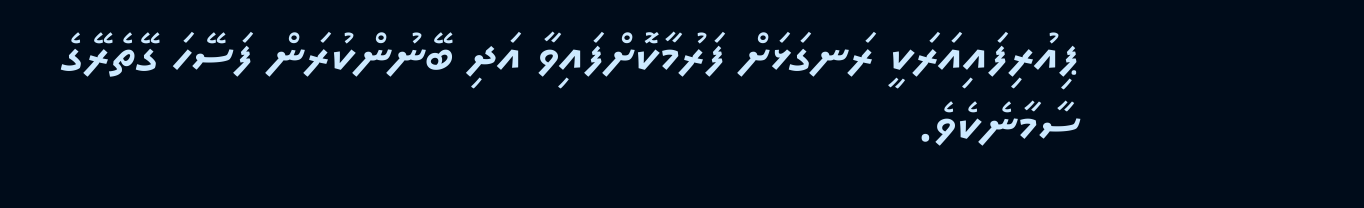ޕިއުރިފައިއަރަކީ ރަނގަޅަށް ފަރުމާކޮށްފައިވާ އަދި ބޭނުންކުރަން ފަސޭހަ ގޭތެރޭގެ ސާމާނެކެވެ.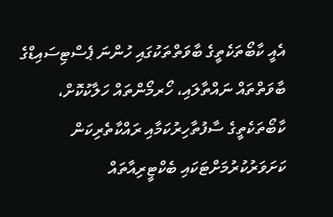އެއީ ކާބޯތަކެތީގެ ބާވަތްތަކުގައި ހުންނަ ޕެސްޓިސައިޑްގެ ބާވަތްތައް ނައްތާލައި، ހޯރމޯންތައް ހަލާކުކޮށް، ކާބޯތަކެތީގެ ސާފުތާހިރުކަމާއި ރައްކާތެރިކަން ކަށަވަރުކުރުމަށްޓަކައި ބެކްޓީރިއާތައް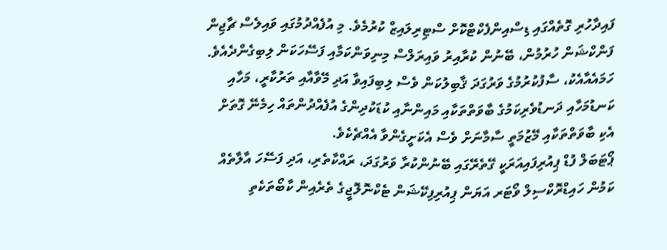ފައިދާހުރި ގޮތެއްގައި ޑިސްއިންފެކްޓްކޮށް ސްޓިރިލައިޒް ކުރުމެވެ. މި އުފެއްދުމުގައި ވައިލެސް ޗާޖިން ފަންކްޝަން ހުރުމުން، ބޭނުން ކުރާއިރު ވައިރަލްސް މިނިވަންކަމާއި ފަސޭހަކަން ލިބިގެންދެއެވެ. ހަމައެއާއެކު، ސާފުކުރުމުގެ ވަރުގަދަ ޤާބިލުކަން ވެސް ލިބިފައިވާ އަދި މޭވާއާއި ތަރުކާރީ، މަހާއި ކަނޑުމަހާއި ދަނޑުވެރިކަމުގެ ބާވަތްތަކާއި މައިންނާއި ކުޑަކުދިންގެ އުފެއްދުންތައް ހިމެނޭ ގޮތަށް އެކި ބާވަތްތަކާއި މޭޒުމަތީ ސާމާނަށް ވެސް އެކަށީގެންވާ އެއްޗެކެވެ.
ޕޯޓަބަލް ފުޑް ޕިއުރިފައިއަރަކީ ގޭތެރޭގައި ބޭނުންކުރާ ވަރުގަދަ، ރައްކާތެރި، އަދި ފަސޭހަ އާލާތެއް ކަމުން ހައިޑްރޮކްސިލް ވޯޓަރ އަޔަން ޕިއުރިފިކޭޝަން ޓެކްނޮލޮޖީގެ ތެރެއިން ކާބޯތަކެތި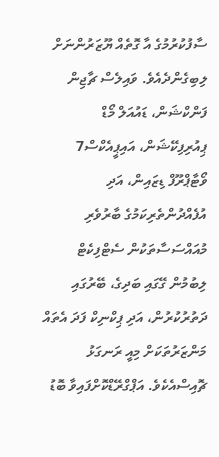ސާފުކުރުމުގެ އާ ގޮތެއް ޔޫޒަރުންނަށް ލިބިގެންދެއެވެ. ވައިލެސް ޗާޖިން ފަންކްޝަން، ޑައުއަލް މޯޑް ޕިއުރިފިކޭޝަން، އައިޕީއެކްސް7 ވޯޓާޕްރޫފް ޑިޒައިން، އަދި އުފެއްދުންތެރިކަމުގެ ބާރުވެރި މުއައްސަސާތަކުން ސެޓްފިކެޓް ލިބުމުން ގޭގައި ބަދިގެ، ބޭރުގައި ދަތުރުކުރުން، އަދި ޕިކްނިކް ފަދަ އެތައް މަންޒަރުތަކަށް މިއީ ރަނގަޅު ޗޮއިސްއެކެވެ. އަޕްގްރޭޑްކޮށްފައިވާ ބޮޑު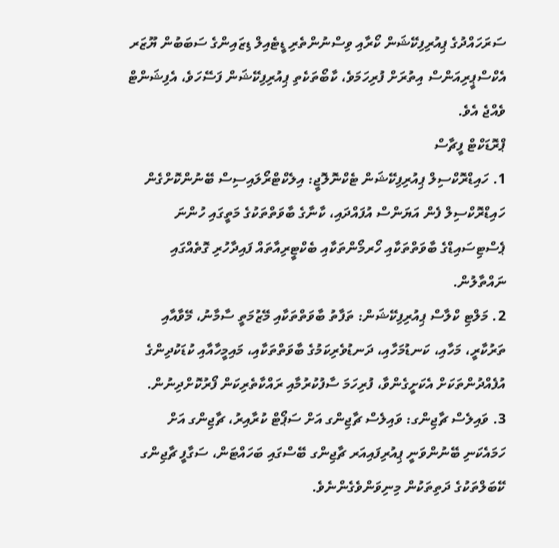ސަރަހައްދުގެ ޕިއުރިފިކޭޝަން ކޯރާއި ވިސްނުންތެރި ޑީޓެއިލް ޑިޒައިންގެ ސަބަބުން ޔޫޒަރ އެކްސްޕީރިއަންސް އިތުރަށް ފުރިހަމަވެ، ކާބޯތަކެތި ޕިއުރިފިކޭޝަން ފަސޭހަވެ، އެފިޝަންޓް ވެއްޖެ އެވެ.
ޕްރޮޑަކްޓް ފީޗާސް
1. ހައިޑްރޮކްސިލް ޕިއުރިފިކޭޝަން ޓެކްނޮލޮޖީ: އިލެކްޓްރޯލައިސިސް ބޭނުންކޮށްގެން ހައިޑްރޮކްސިލް ފެން އަޔަންސް އުފައްދައި، ކާނާގެ ބާވަތްތަކުގެ މަތީގައި ހުންނަ ޕެސްޓިސައިޑްގެ ބާވަތްތަކާއި ހޯރމޯންތަކާއި ބެކްޓީރިއާތައް ފައިދާހުރި ގޮތެއްގައި ނައްތާލުން.
2. މަލްޓި ކްލާސް ޕިއުރިފިކޭޝަން: ތަފާތު ބާވަތްތަކާއި މޭޒުމަތީ ސާމާނު، މޭވާއާއި ތަރުކާރީ، މަހާއި، ކަނޑުމަހާއި، ދަނޑުވެރިކަމުގެ ބާވަތްތަކާއި، މައިމީހާއާއި ކުޑަކުދިންގެ އުފެއްދުންތަކަށް އެކަށީގެންވާ، ފުރިހަމަ ސާފުކުރުމާއި ރައްކާތެރިކަން ފޯރުކޮށްދިނުން.
3. ވައިލެސް ޗާޖިންގ: ވައިލެސް ޗާޖިންގ އަށް ސަޕޯޓް ކުރާއިރު، ޗާޖިންގ އަށް ހަމައެކަނި ބޭނުންވަނީ ޕިއުރިފައިއަރ ޗާޖިންގ ބޭސްގައި ބަހައްޓަން، ސަގާފީ ޗާޖިންގ ކޭބަލްތަކުގެ ދަތިތަކުން މިނިވަންވެގެންނެވެ.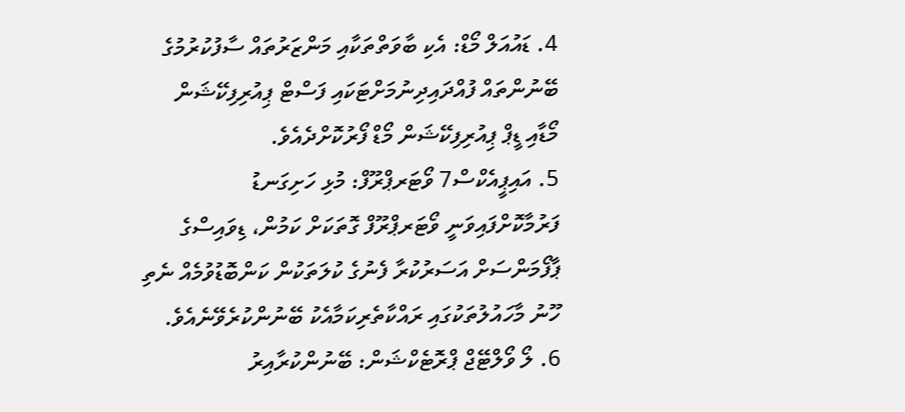4. ޑައުއަލް މޯޑް: އެކި ބާވަތްތަކާއި މަންޒަރުތައް ސާފުކުރުމުގެ ބޭނުންތައް ފުއްދައިދިނުމަށްޓަކައި ފަސްޓް ޕިއުރިފިކޭޝަން މޯޑާއި ޑީޕް ޕިއުރިފިކޭޝަން މޯޑް ފޯރުކޮށްދެއެވެ.
5. އައިޕީއެކްސް7 ވޯޓަރޕްރޫފް: މުޅި ހަށިގަނޑު ފަރުމާކޮށްފައިވަނީ ވޯޓަރޕްރޫފް ގޮތަކަށް ކަމުން، ޑިވައިސްގެ ޕާފޯމަންސަށް އަސަރުކުރާ ފެނުގެ ކުލަތަކުން ކަންބޮޑުވުމެއް ނެތި ހޫނު މާހައުލުތަކުގައި ރައްކާތެރިކަމާއެކު ބޭނުންކުރެވޭނެއެވެ.
6. ލޯ ވޯލްޓޭޖް ޕްރޮޓެކްޝަން: ބޭނުންކުރާއިރު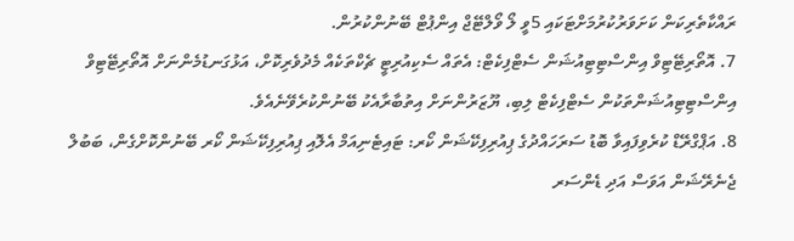ރައްކާތެރިކަން ކަށަވަރުކުރުމަށްޓަކައި 5ވީ ލޯ ވޯލްޓޭޖް އިންޕުޓް ބޭނުންކުރުން.
7. އޮތޯރިޓޭޓިވް އިންސްޓިޓިއުޝަން ސެޓްފިކެޓް: އެތައް ސެކިއުރިޓީ ޗެކްތަކެއް މެދުވެރިކޮށް، އަޅުގަނޑުމެންނަށް އޮތޯރިޓޭޓިވް އިންސްޓިޓިއުޝަންތަކުން ސެޓްފިކެޓް ލިބި، ޔޫޒަރުންނަށް އިތުބާރާއެކު ބޭނުންކުރެވޭނެއެވެ.
8. އަޕްގްރޭޑް ކުރެވިފައިވާ ބޮޑު ސަރަހައްދުގެ ޕިއުރިފިކޭޝަން ކޯރ: ޓައިޓެނިއަމް އެލޮއި ޕިއުރިފިކޭޝަން ކޯރ ބޭނުންކޮށްގެން، ބަބުލް ޖެނެރޭޝަން އަވަސް އަދި ޑެންސަރ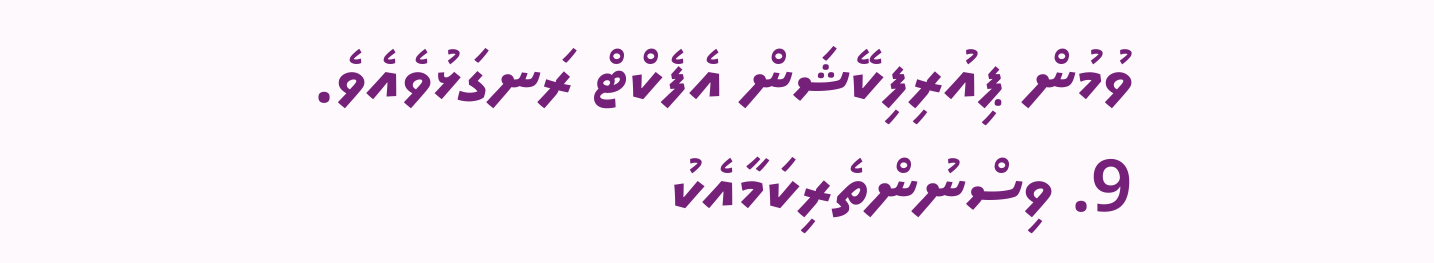ވުމުން ޕިއުރިފިކޭޝަން އެފެކްޓް ރަނގަޅުވެއެވެ.
9. ވިސްނުންތެރިކަމާއެކު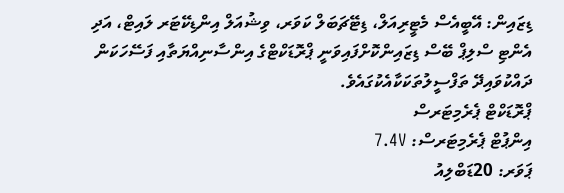ޑިޒައިން: އޭބީއެސް މެޓީރިއަލް، ޑިޓޭޗަބަލް ކަވަރ، ވިޝުއަލް އިންޑިކޭޓަރ ލައިޓް، އަދި އެންޓި ސްލިޕް ބޭސް ޑިޒައިންކޮށްފައިވަނީ ޕްރޮޑަކްޓްގެ އިންސާނިއްޔަތާއި ފަސޭހަކަން ދައްކުވައިދޭ ތަފްސީލުތަކަކާއެކުގައެވެ.
ޕްރޮޑަކްޓް ޕެރެމިޓަރސް
އިންޕުޓް ޕެރެމިޓަރސް: 7.4V
ޕަވަރ: 20ޑަބްލިއު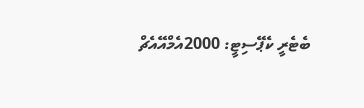ބެޓެރީ ކެޕޭސިޓީ: 2000އެމްއޭއެޗް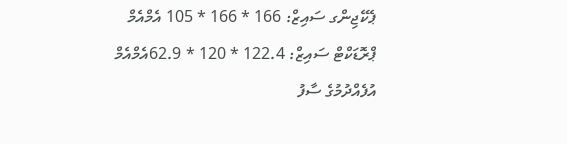ޕެކޭޖިންގ ސައިޒް: 166 * 166 * 105 އެމްއެމް
ޕްރޮޑަކްޓް ސައިޒް: 122.4 * 120 * 62.9އެމްއެމް
އުފެއްދުމުގެ ސާފު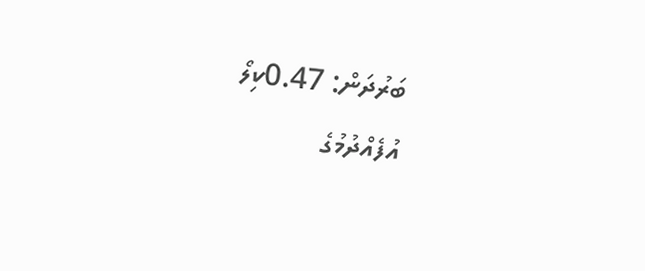ބަރުދަން: 0.47ކިލޯ
އުފެއްދުމުގެ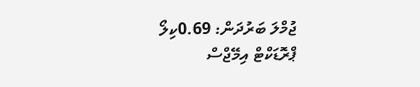ޖުމްލަ ބަރުދަން: 0.69ކިލޯ
ޕްރޮޑަކްޓް އިމޭޖްސް